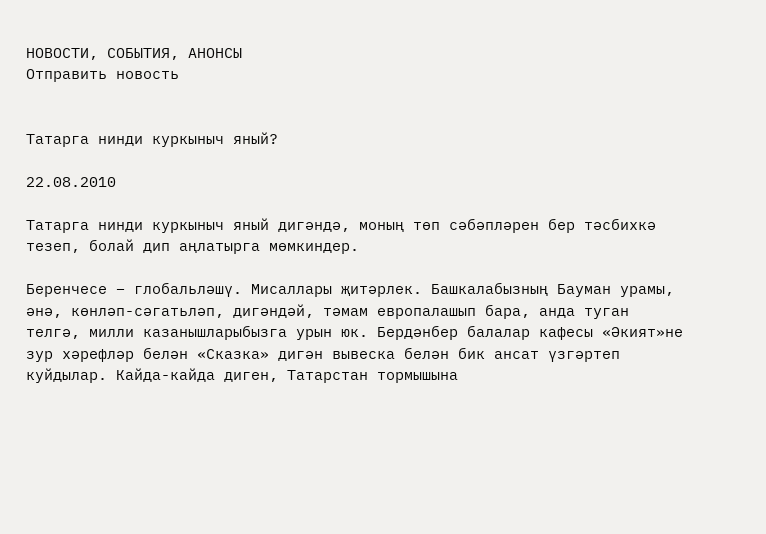НОВОСТИ, СОБЫТИЯ, АНОНСЫ
Отправить новость


Татарга нинди куркыныч яный?

22.08.2010

Татарга нинди куркыныч яный дигәндә, моның төп сәбәпләрен бер тәсбихкә тезеп, болай дип аңлатырга мөмкиндер.

Беренчесе – глобальләшү. Мисаллары җитәрлек. Башкалабызның Бауман урамы, әнә, көнләп-сәгатьләп, дигәндәй, тәмам европалашып бара, анда туган телгә, милли казанышларыбызга урын юк. Бердәнбер балалар кафесы «Әкият»не зур хәрефләр белән «Сказка» дигән вывеска белән бик ансат үзгәртеп куйдылар. Кайда-кайда диген, Татарстан тормышына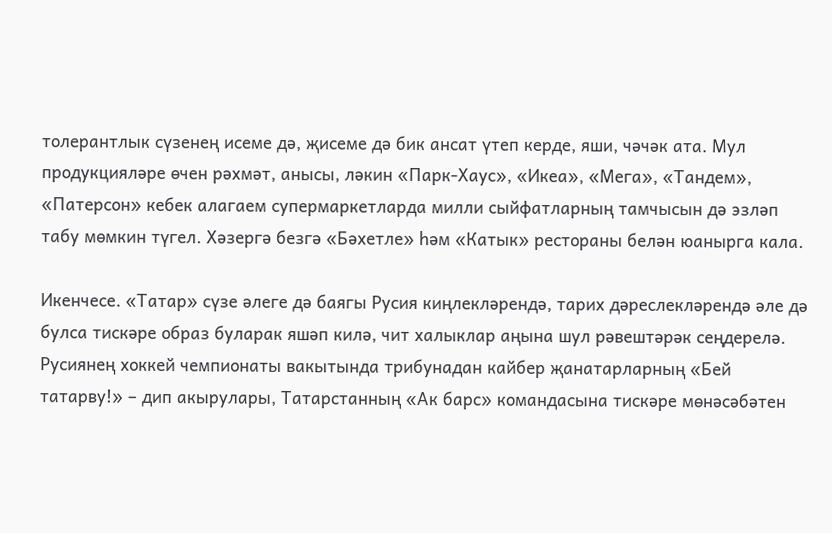толерантлык сүзенең исеме дә, җисеме дә бик ансат үтеп керде, яши, чәчәк ата. Мул продукцияләре өчен рәхмәт, анысы, ләкин «Парк-Хаус», «Икеа», «Мега», «Тандем», «Патерсон» кебек алагаем супермаркетларда милли сыйфатларның тамчысын дә эзләп табу мөмкин түгел. Хәзергә безгә «Бәхетле» һәм «Катык» рестораны белән юанырга кала.

Икенчесе. «Татар» сүзе әлеге дә баягы Русия киңлекләрендә, тарих дәреслекләрендә әле дә булса тискәре образ буларак яшәп килә, чит халыклар аңына шул рәвештәрәк сеңдерелә. Русиянең хоккей чемпионаты вакытында трибунадан кайбер җанатарларның «Бей татарву!» – дип акырулары, Татарстанның «Ак барс» командасына тискәре мөнәсәбәтен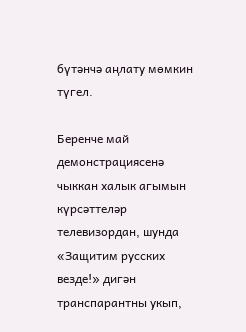бүтәнчә аңлату мөмкин түгел.

Беренче май демонстрациясенә чыккан халык агымын күрсәттеләр телевизордан, шунда «Защитим русских везде!» дигән транспарантны укып,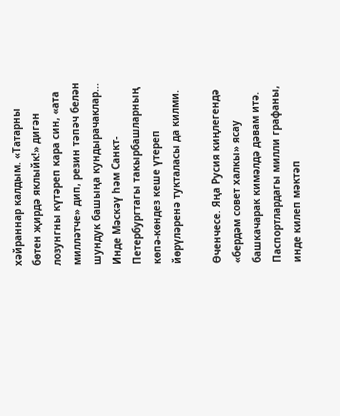хәйраннар калдым. «Татарны бөтен җирдә яклыйк!» дигән лозунгны күтәреп кара син, «ата милләтче» дип, резин тәпәч белән шундук башыңа кундырачаклар... Инде Мәскәү һәм Санкт-Петербургтагы такырбашларның көпә-көндез кеше үтереп йөрүләренә тукталасы да килми.

Өченчесе. Яңа Русия киңлегендә «бердәм совет халкы» ясау башкачарак кимәлдә дәвам итә. Паспортлардагы милли графаны, инде килеп мәктәп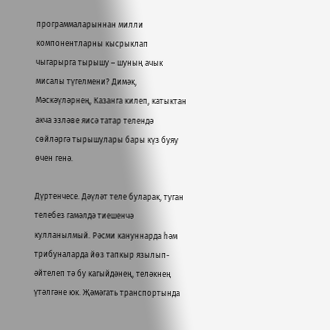программаларыннан милли компонентларны кысрыклап чыгарырга тырышу – шуның ачык мисалы түгелмени? Димәк, Мәскәүләрнең, Казанга килеп, катыктан акча эзләве яисә татар телендә сөйләргә тырышулары бары күз буяу өчен генә.

Дүртенчесе. Дәүләт теле буларак, туган телебез гамәлдә тиешенчә кулланылмый. Рәсми кануннарда һәм трибуналарда йөз тапкыр язылып-әйтелеп тә бу кагыйдәнең, теләкнең үтәлгәне юк. Җәмәгать транспортында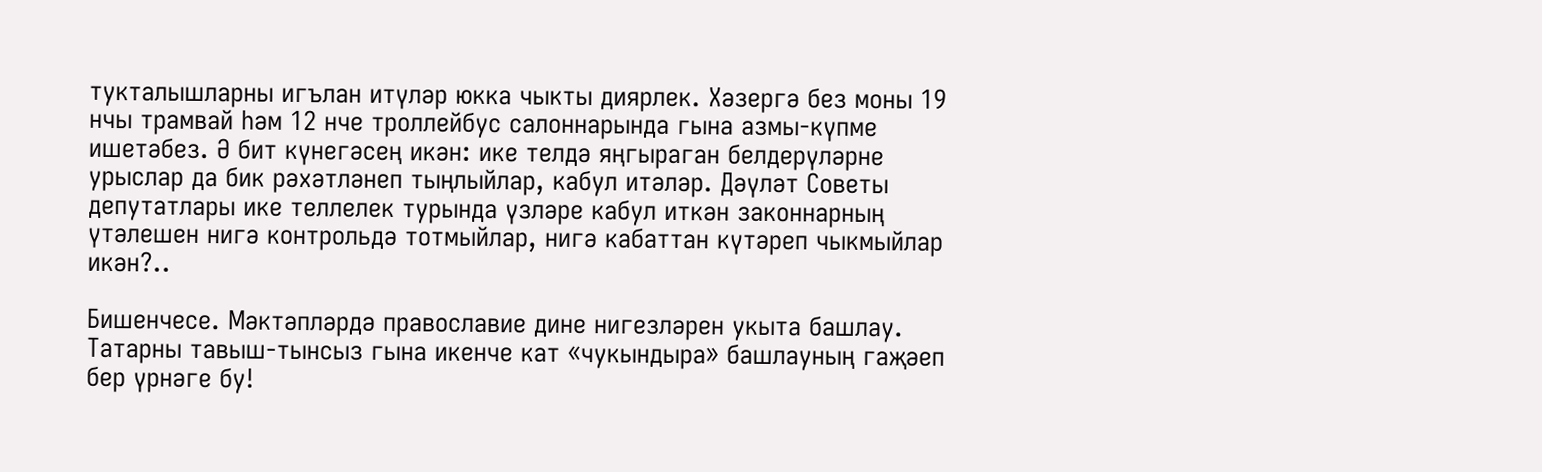тукталышларны игълан итүләр юкка чыкты диярлек. Хәзергә без моны 19 нчы трамвай һәм 12 нче троллейбус салоннарында гына азмы-күпме ишетәбез. Ә бит күнегәсең икән: ике телдә яңгыраган белдерүләрне урыслар да бик рәхәтләнеп тыңлыйлар, кабул итәләр. Дәүләт Советы депутатлары ике теллелек турында үзләре кабул иткән законнарның үтәлешен нигә контрольдә тотмыйлар, нигә кабаттан күтәреп чыкмыйлар икән?..

Бишенчесе. Мәктәпләрдә православие дине нигезләрен укыта башлау. Татарны тавыш-тынсыз гына икенче кат «чукындыра» башлауның гаҗәеп бер үрнәге бу!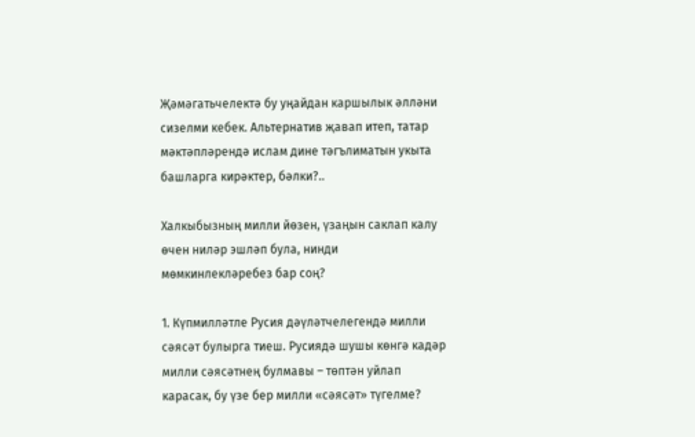Җәмәгатьчелектә бу уңайдан каршылык әлләни сизелми кебек. Альтернатив җавап итеп, татар мәктәпләрендә ислам дине тәгълиматын укыта башларга кирәктер, бәлки?..

Халкыбызның милли йөзен, үзаңын саклап калу өчен ниләр эшләп була, нинди мөмкинлекләребез бар соң?

1. Күпмилләтле Русия дәүләтчелегендә милли сәясәт булырга тиеш. Русиядә шушы көнгә кадәр милли сәясәтнең булмавы – төптән уйлап карасак, бу үзе бер милли «сәясәт» түгелме?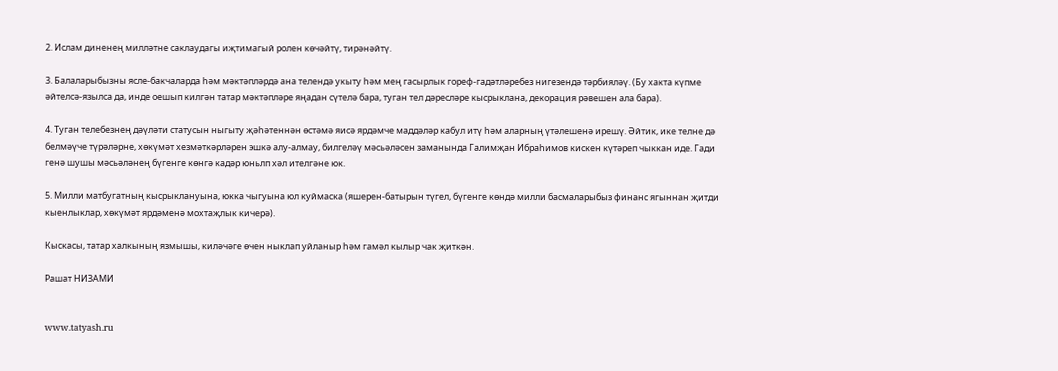2. Ислам диненең милләтне саклаудагы иҗтимагый ролен көчәйтү, тирәнәйтү.

3. Балаларыбызны ясле-бакчаларда һәм мәктәпләрдә ана телендә укыту һәм мең гасырлык гореф-гадәтләребез нигезендә тәрбияләү. (Бу хакта күпме әйтелсә-язылса да, инде оешып килгән татар мәктәпләре яңадан сүтелә бара, туган тел дәресләре кысрыклана, декорация рәвешен ала бара).

4. Туган телебезнең дәүләти статусын ныгыту җәһәтеннән өстәмә яисә ярдәмче маддәләр кабул итү һәм аларның үтәлешенә ирешү. Әйтик, ике телне дә белмәүче түрәләрне, хөкүмәт хезмәткәрләрен эшкә алу-алмау, билгеләү мәсьәләсен заманында Галимҗан Ибраһимов кискен күтәреп чыккан иде. Гади генә шушы мәсьәләнең бүгенге көнгә кадәр юньлп хәл ителгәне юк.

5. Милли матбугатның кысрыклануына, юкка чыгуына юл куймаска (яшерен-батырын түгел, бүгенге көндә милли басмаларыбыз финанс ягыннан җитди кыенлыклар, хөкүмәт ярдәменә мохтаҗлык кичерә).

Кыскасы, татар халкының язмышы, киләчәге өчен ныклап уйланыр һәм гамәл кылыр чак җиткән.

Рашат НИЗАМИ


www.tatyash.ru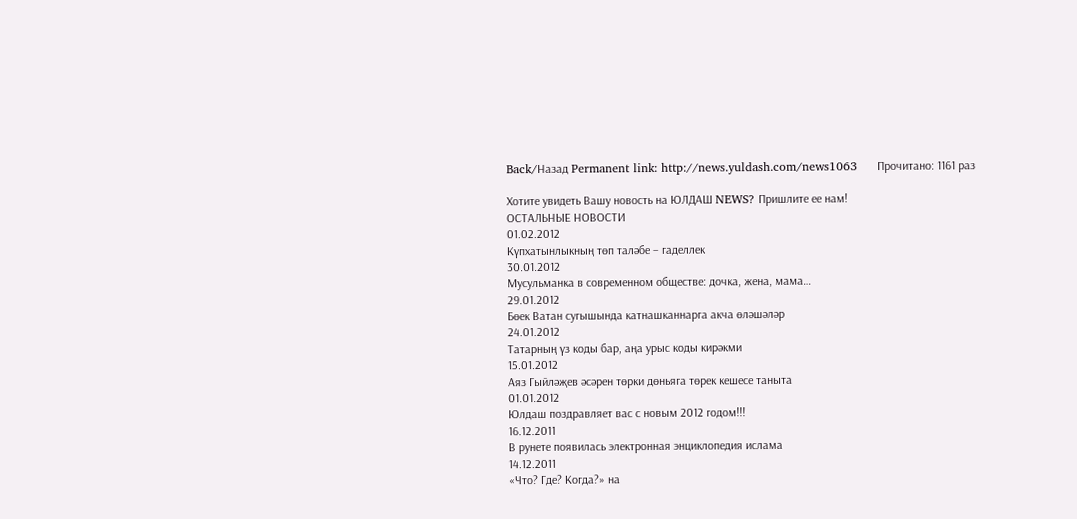Back/Назад Permanent link: http://news.yuldash.com/news1063     Прочитано: 1161 раз

Хотите увидеть Вашу новость на ЮЛДАШ NEWS? Пришлите ее нам!
ОСТАЛЬНЫЕ НОВОСТИ
01.02.2012
Күпхатынлыкның төп таләбе – гаделлек
30.01.2012
Мусульманка в современном обществе: дочка, жена, мама…
29.01.2012
Бөек Ватан сугышында катнашканнарга акча өләшәләр
24.01.2012
Татарның үз коды бар, аңа урыс коды кирәкми
15.01.2012
Аяз Гыйләҗев әсәрен төрки дөньяга төрек кешесе таныта
01.01.2012
Юлдаш поздравляет вас с новым 2012 годом!!!
16.12.2011
В рунете появилась электронная энциклопедия ислама
14.12.2011
«Что? Где? Когда?» на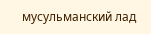мусульманский лад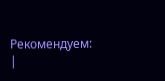Рекомендуем: |